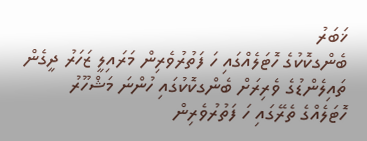ޚަބަރު
ބެންގކޮކުގެ ހޮޓަލެއްގައި ހަ ފަތުރުވެރިން މަރައިލީ ޒަހަރު ދީގެން
ތައިލެންޑުގެ ވެރިރަށް ބެންގކޮކުގައި ހުންނަ މަޝްހޫރު ހޮޓަލެއްގެ ތެރޭގައި ހަ ފަތުރުވެރިން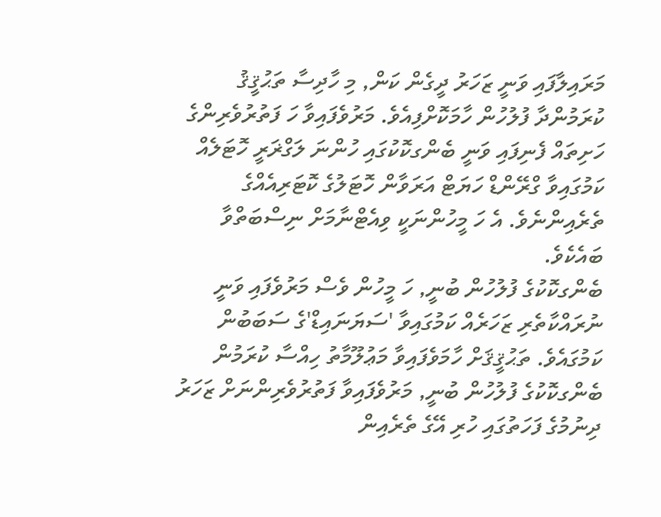މަރައިލާފައި ވަނީ ޒަހަރު ދީގެން ކަން, މި ހާދިސާ ތަޙުޤީޤު ކުރަމުންދާ ފުލުހުން ހާމަކޮށްފިއެވެ. މަރުވެފައިވާ ހަ ފަތުރުވެރިންގެ ހަށިތައް ފެނިފައި ވަނީ ބެންގކޮކުގައި ހުންނަ ލަގްޜަރީ ހޮޓަލެއް ކަމުގައިވާ ގްރޭންޑް ހަޔަޓް އަރަވާން ހޮޓަލުގެ ކޮޓަރިއެއްގެ ތެރެއިންނެވެ. އެ ހަ މީހުންނަކީ ވިއެޓްނާމަށް ނިސްބަތްވާ ބައެކެވެ.
ބެންގކޮކުގެ ފުލުހުން ބުނީ, ހަ މީހުން ވެސް މަރުވެފައި ވަނީ ނުރައްކާތެރި ޒަހަރެއް ކަމުގައިވާ 'ސަޔަނައިޑް'ގެ ސަބަބުން ކަމުގައެވެ. ތަޙުޤީޤަށް ހާމަވެފައިވާ މަޢުލޫމާތު ހިއްސާ ކުރަމުން ބެންގކޮކުގެ ފުލުހުން ބުނީ, މަރުވެފައިވާ ފަތުރުވެރިންނަށް ޒަހަރު ދިނުމުގެ ފަހަތުގައި ހުރި އޭގެ ތެރެއިން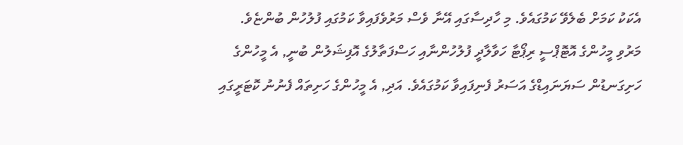އެކަކު ކަމަށް ބެލެވޭ ކަމުގައެވެ. މި ހާދިސާގައި އޭނާ ވެސް މަރުވެފައިވާ ކަމުގައި ފުލުހުން ބުންޏެވެ.
މަރުވި މީހުންގެ އޮޓޮޕްސީ ރިޕޯޓާ ހަވާލާދީ ފުލުހުންނާއި ހަސްފަތާލުގެ އޮފިޝަލުން ބުނީ, އެ މީހުންގެ ހަށިގަނޑުން ސަޔަނައިޑްގެ އަސަރު ފެނިފައިވާ ކަމުގައެވެ. އަދި, އެ މީހުންގެ ހަށިތައް ފެނުނު ކޮޓަރީގައި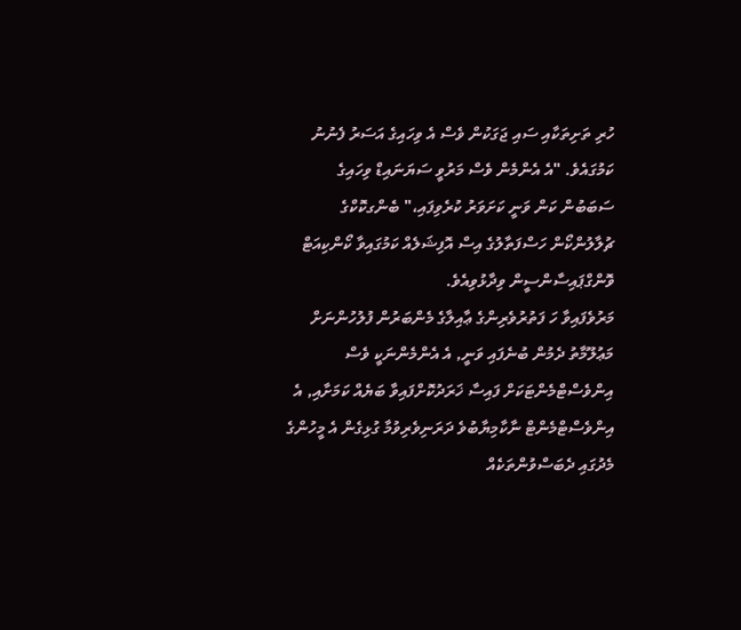ހުރި ތަށިތަކާއި ސައި ޖަގަކުން ވެސް އެ ވިހައިގެ އަސަރު ފެނުނު ކަމުގައެވެ. "އެ އެންމެން ވެސް މަރުވީ ސަޔަނައިޑް ވިހައިގެ ސަބަބުން ކަން ވަނީ ކަށަވަރު ކުރެވިފައި،" ބެންގކޮކްގެ ޗުލާލުންކޯން ހަސްފަތާލުގެ އިސް އޮފިޝަލެއް ކަމުގައިވާ ކޯންކިއަޓް ވޮންގްޕައިސާންސީން ވިދާޅުވިއެވެ.
މަރުވެފައިވާ ހަ ފަތުރުވެރިންގެ ޢާއިލާގެ މެންބަރުން ފުލުހުންނަށް މަޢުލޫމާތު ދެމުން ބުނެފައި ވަނީ, އެ އެންމެންނަކީ ވެސް އިންވެސްޓްމެންޓަކަށް ފައިސާ ޚަރަދުކޮށްފައިވާ ބަޔެއް ކަމަށާއި, އެ އިންވެސްޓްމެންޓް ނާކާމިޔާބުވެ ދަރަނިވެރިވުމާ ގުޅިގެން އެ މީހުންގެ މެދުގައި ދެބަސްވުންތަކެއް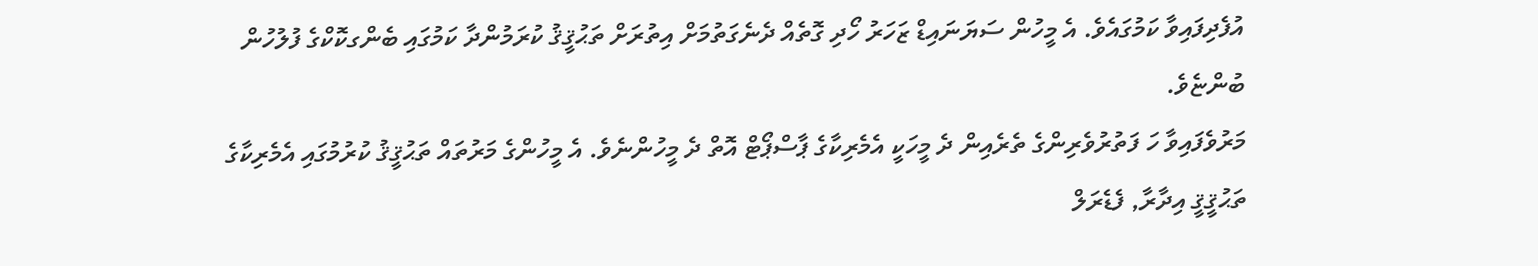އުފެދިފައިވާ ކަމުގައެވެ. އެ މީހުން ސަޔަނައިޑް ޒަހަރު ހޯދި ގޮތެއް ދެނެގަތުމަށް އިތުރަށް ތަޙުޤީޤު ކުރަމުންދާ ކަމުގައި ބެންގކޮކްގެ ފުލުހުން ބުންޏެވެ.
މަރުވެފައިވާ ހަ ފަތުރުވެރިންގެ ތެރެއިން ދެ މީހަކީ އެމެރިކާގެ ޕާސްޕޯޓް އޮތް ދެ މީހުންނެވެ. އެ މީހުންގެ މަރުތައް ތަޙުޤީޤު ކުރުމުގައި އެމެރިކާގެ ތަޙުޤީޤީ އިދާރާ, ފެޑެރަލް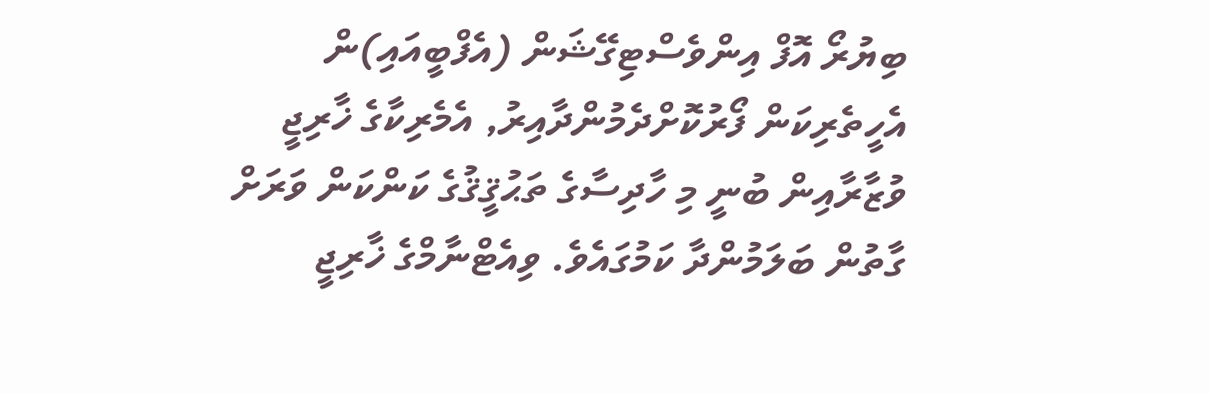ބިޔުރޯ އޮފް އިންވެސްޓިގޭޝަން (އެފްބީއައި)ން އެހީތެރިކަން ފޯރުކޮށްދެމުންދާއިރު, އެމެރިކާގެ ޚާރިޖީ ވުޒާރާއިން ބުނީ މި ހާދިސާގެ ތަޙުޤީޤުގެ ކަންކަން ވަރަށް ގާތުން ބަލަމުންދާ ކަމުގައެވެ. ވިއެޓްނާމްގެ ޚާރިޖީ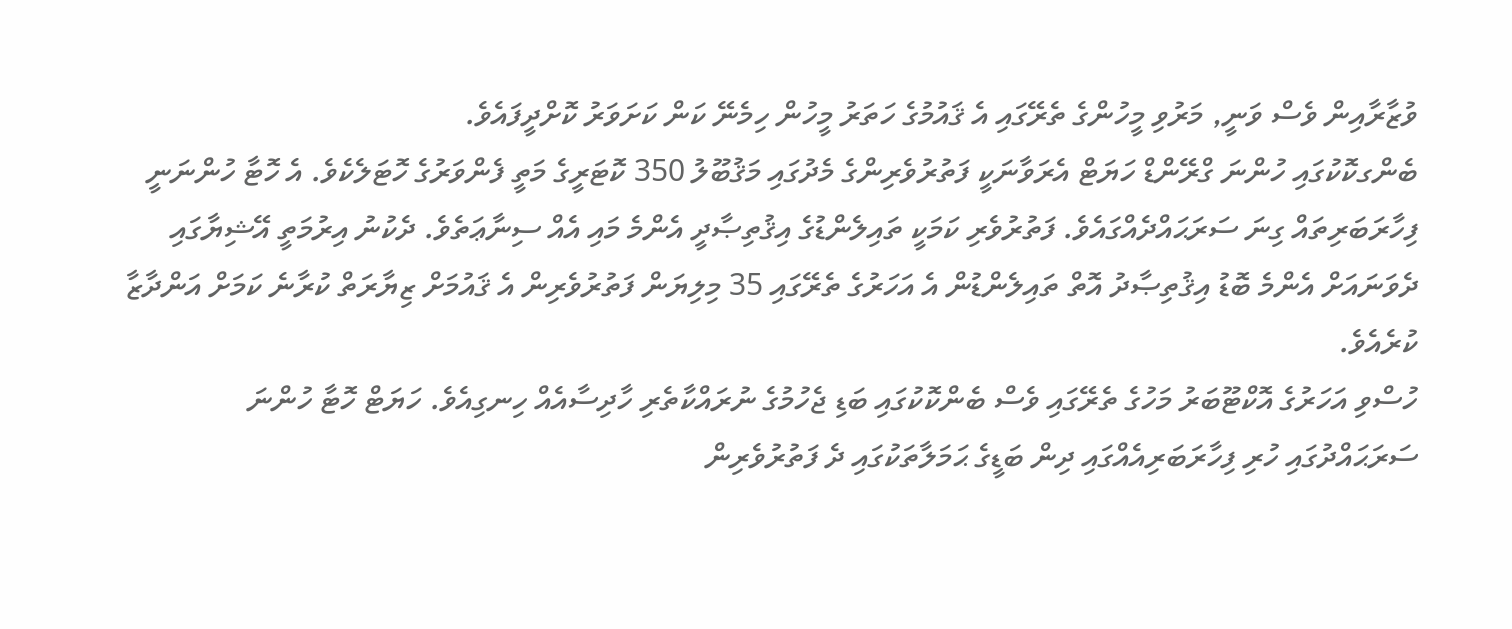ވުޒާރާއިން ވެސް ވަނީ, މަރުވި މީހުންގެ ތެރޭގައި އެ ޤައުމުގެ ހަތަރު މީހުން ހިމެނޭ ކަން ކަށަވަރު ކޮށްދީފައެވެ.
ބެންގކޮކުގައި ހުންނަ ގްރޭންޑް ހަޔަޓް އެރަވާނަކީ ފަތުރުވެރިންގެ މެދުގައި މަޤުބޫލު 350 ކޮޓަރީގެ މަތީ ފެންވަރުގެ ހޮޓަލެކެވެ. އެ ހޮޓާ ހުންނަނީ ފިހާރަބަރިތައް ގިނަ ސަރަޙައްދެއްގައެވެ. ފަތުރުވެރި ކަމަކީ ތައިލެންޑުގެ އިޤުތިޞާދީ އެންމެ މައި އެއް ސިނާޢަތެވެ. ދެކުނު އިރުމަތީ އޭޝިޔާގައި ދެވަނައަށް އެންމެ ބޮޑު އިޤުތިޞާދު އޮތް ތައިލެންޑުން އެ އަހަރުގެ ތެރޭގައި 35 މިލިޔަން ފަތުރުވެރިން އެ ޤައުމަށް ޒިޔާރަތް ކުރާނެ ކަމަށް އަންދާޒާ ކުރެއެވެ.
ހުސްވި އަހަރުގެ އޮކްޓޫބަރު މަހުގެ ތެރޭގައި ވެސް ބެންކޮކުގައި ބަޑި ޖެހުމުގެ ނުރައްކާތެރި ހާދިސާއެއް ހިނގިއެވެ. ހަޔަޓް ހޮޓާ ހުންނަ ސަރަޙައްދުގައި ހުރި ފިހާރަބަރިއެއްގައި ދިން ބަޑީގެ ޙަމަލާތަކުގައި ދެ ފަތުރުވެރިން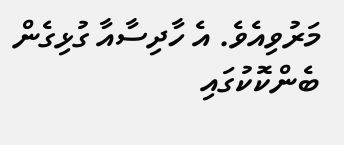މަރުވިއެވެ. އެ ހާދިސާއާ ގުޅިގެން ބެންކޮކުގައި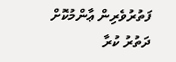ފަތުރުވެރިން ޢާންމުކޮށް ދަތުރު ކުރާ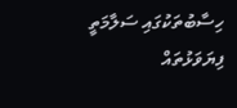ހިސާބުތަކުގައި ސަލާމަތީ ފިޔަވަޅުތައް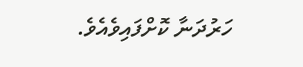ހަރުދަނާ ކޮށްފައިވެއެވެ.